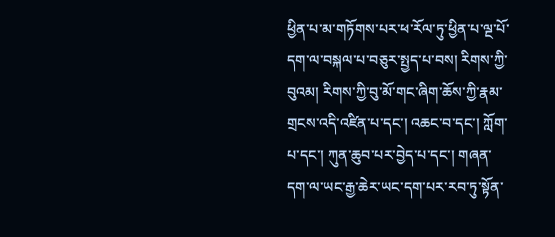ཕྱིན་པ་མ་གཏོགས་པར་ཕ་རོལ་ཏུ་ཕྱིན་པ་ལྔ་པོ་དག་ལ་བསྐལ་པ་བཅུར་སྤྱད་པ་བས། རིགས་ཀྱི་བུའམ། རིགས་ཀྱི་བུ་མོ་གང་ཞིག་ཆོས་ཀྱི་རྣམ་གྲངས་འདི་འཛིན་པ་དང་། འཆང་བ་དང་། ཀློག་པ་དང་། ཀུན་ཆུབ་པར་བྱེད་པ་དང་། གཞན་དག་ལ་ཡང་རྒྱ་ཆེར་ཡང་དག་པར་རབ་ཏུ་སྟོན་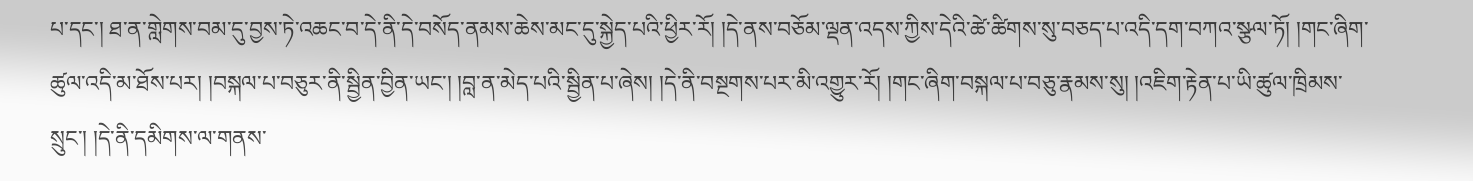པ་དང་། ཐ་ན་གླེགས་བམ་དུ་བྱས་ཏེ་འཆང་བ་དེ་ནི་དེ་བསོད་ནམས་ཆེས་མང་དུ་སྐྱེད་པའི་ཕྱིར་རོ། །དེ་ནས་བཅོམ་ལྡན་འདས་ཀྱིས་དེའི་ཚེ་ཚིགས་སུ་བཅད་པ་འདི་དག་བཀའ་སྩལ་ཏོ། །གང་ཞིག་ཚུལ་འདི་མ་ཐོས་པར། །བསྐལ་པ་བཅུར་ནི་སྦྱིན་བྱིན་ཡང་། །བླ་ན་མེད་པའི་སྦྱིན་པ་ཞེས། །དེ་ནི་བསྔགས་པར་མི་འགྱུར་རོ། །གང་ཞིག་བསྐལ་པ་བཅུ་རྣམས་སུ། །འཇིག་རྟེན་པ་ཡི་ཚུལ་ཁྲིམས་སྲུང་། །དེ་ནི་དམིགས་ལ་གནས་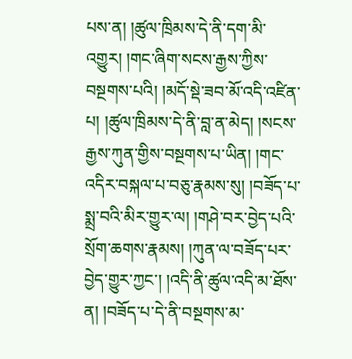པས་ན། །ཚུལ་ཁྲིམས་དེ་ནི་དག་མི་འགྱུར། །གང་ཞིག་སངས་རྒྱས་ཀྱིས་བསྔགས་པའི། །མདོ་སྡེ་ཟབ་མོ་འདི་འཛིན་པ། །ཚུལ་ཁྲིམས་དེ་ནི་བླ་ན་མེད། །སངས་རྒྱས་ཀུན་གྱིས་བསྔགས་པ་ཡིན། །གང་འདིར་བསྐལ་པ་བཅུ་རྣམས་སུ། །བཟོད་པ་སྨྲ་བའི་མིར་གྱུར་ལ། །གཤེ་བར་བྱེད་པའི་སྲོག་ཆགས་རྣམས། །ཀུན་ལ་བཟོད་པར་བྱེད་གྱུར་ཀྱང་། །འདི་ནི་ཚུལ་འདི་མ་ཐོས་ན། །བཟོད་པ་དེ་ནི་བསྔགས་མ་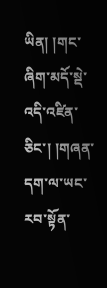ཡིན། །གང་ཞིག་མདོ་སྡེ་འདི་འཛིན་ཅིང་། །གཞན་དག་ལ་ཡང་རབ་སྟོན་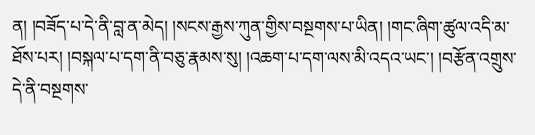ན། །བཟོད་པ་དེ་ནི་བླ་ན་མེད། །སངས་རྒྱས་ཀུན་གྱིས་བསྔགས་པ་ཡིན། །གང་ཞིག་ཚུལ་འདི་མ་ཐོས་པར། །བསྐལ་པ་དག་ནི་བཅུ་རྣམས་སུ། །འཆག་པ་དག་ལས་མི་འདའ་ཡང་། །བརྩོན་འགྲུས་དེ་ནི་བསྔགས་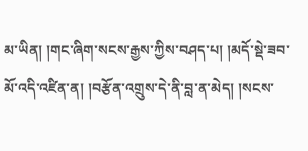མ་ཡིན། །གང་ཞིག་སངས་རྒྱས་ཀྱིས་བཤད་པ། །མདོ་སྡེ་ཟབ་མོ་འདི་འཛིན་ན། །བརྩོན་འགྲུས་དེ་ནི་བླ་ན་མེད། །སངས་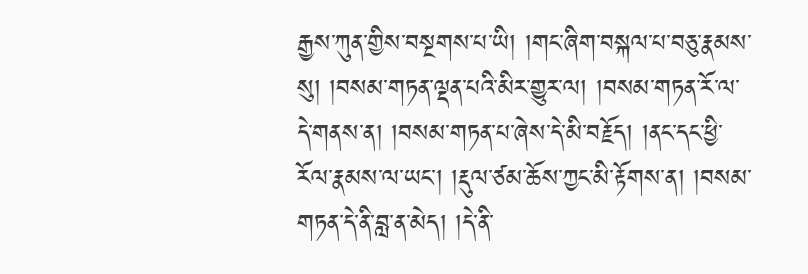རྒྱས་ཀུན་གྱིས་བསྔགས་པ་ཡི། །གང་ཞིག་བསྐལ་པ་བཅུ་རྣམས་སུ། །བསམ་གཏན་ལྡན་པའི་མིར་གྱུར་ལ། །བསམ་གཏན་རོ་ལ་དེ་གནས་ན། །བསམ་གཏན་པ་ཞེས་དེ་མི་བརྗོད། །ནང་དང་ཕྱི་རོལ་རྣམས་ལ་ཡང་། །རྡུལ་ཙམ་ཆོས་ཀྱང་མི་རྟོགས་ན། །བསམ་གཏན་དེ་ནི་བླ་ན་མེད། །དེ་ནི་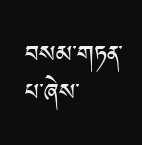བསམ་གཏན་པ་ཞེས་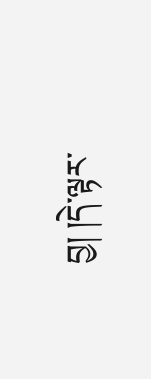བྱ། །དེ་ལྟར་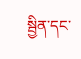སྦྱིན་དང་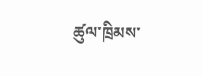ཚུལ་ཁྲིམས་